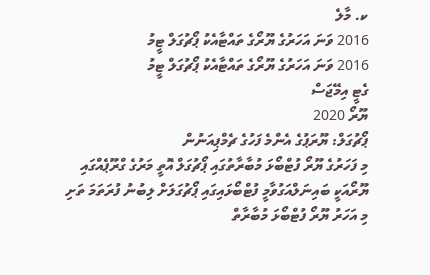ކ. މާލެ
2016 ވަނަ އަހަރުގެ ޔޫރޯގެ ތައްޓާއެކު ޕޯޗުގަލް ޓީމު
2016 ވަނަ އަހަރުގެ ޔޫރޯގެ ތައްޓާއެކު ޕޯޗުގަލް ޓީމު
ގެޓީ އިމޭޖަސް
ޔޫރޯ 2020
ޕޯޗުގަލް: ޔޫރަޕުގެ އެންމެ ފަހުގެ ޗެމްޕިއަނުން
މި ފަހަރުގެ ޔޫރޯ ފުޓްބޯޅަ މުބާރާތުގައި ޕޯޗުގަލް އޮތީ މަރުގެ ގްރޫޕެއްގައި
ޔޫރޯއަކީ ބައިނަލްއަގުވާމީ ފުޓްބޯޅައިގައި ޕޯޗުގަލަށް ލިބުނު ފުރަތަމަ ތަށި
މި އަހަރު ޔޫރޯ ފުޓްބޯޅަ މުބާރާތް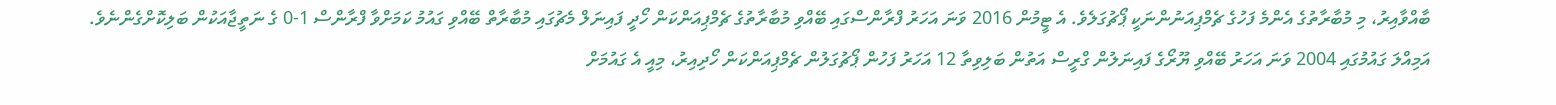ބާއްވާއިރު، މި މުބާރާތުގެ އެންމެ ފަހުގެ ޗެމްޕިއަނުންނަކީ ޕޯޗުގަލެވެ. އެ ޓީމުން 2016 ވަނަ އަހަރު ފްރާންސްގައި ބޭއްވި މުބާރާތުގެ ޗެމްޕިއަންކަން ހޯދީ ފައިނަލް މެޗުގައި މުބާރާތް ބޭއްވި ގައުމު ކަމަށްވާ ފްރާންސް 1-0 ގެ ނަތީޖާއަކުން ބަލިކޮށްގެންނެވެ.
އަމިއްލަ ގައުމުގައި 2004 ވަނަ އަހަރު ބޭއްވި ޔޫރޯގެ ފައިނަލުން ގްރީސް އަތުން ބަލިވިތާ 12 އަހަރު ފަހުން ޕޯޗުގަލުން ޗެމްޕިއަންކަން ހޯދިއިރު، މިއީ އެ ގައުމަށް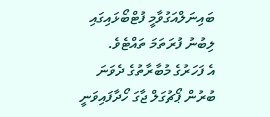ބައިނަލްއަގުވާމީ ފުޓްބޯޅައިގައި ލިބުނު ފުރަތަމަ ތައްޓެވެ.
އެ ފަހަރުގެ މުބާރާތުގެ ދެވަނަ ބުރުން ޕޯޗުގަލް ޖާގަ ހޯދާފައިވަނީ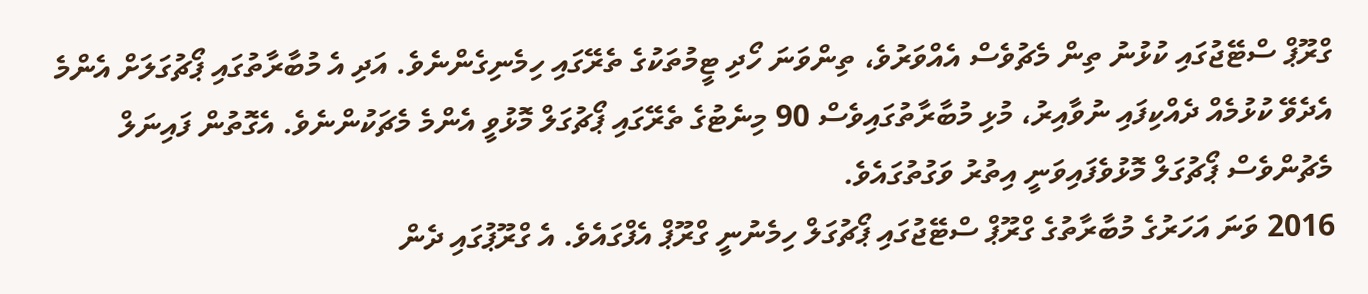ގްރޫޕް ސްޓޭޖުގައި ކުޅުނު ތިން މެޗުވެސް އެއްވަރުވެ، ތިންވަނަ ހޯދި ޓީމުތަކުގެ ތެރޭގައި ހިމެނިގެންނެވެ. އަދި އެ މުބާރާތުގައި ޕޯޗުގަލަށް އެންމެ އެދެވޭ ކުޅުމެއް ދެއްކިފައި ނުވާއިރު، މުޅި މުބާރާތުގައިވެސް 90 މިނެޓުގެ ތެރޭގައި ޕޯޗުގަލް މޮޅުވީ އެންމެ މެޗަކުންނެވެ. އެގޮތުން ފައިނަލް މެޗުންވެސް ޕޯޗުގަލް މޮޅުވެފައިވަނީ އިތުރު ވަގުތުގައެވެ.
2016 ވަނަ އަހަރުގެ މުބާރާތުގެ ގްރޫޕް ސްޓޭޖުގައި ޕޯޗުގަލް ހިމެނުނީ ގްރޫޕް އެފްގައެވެ. އެ ގްރޫޕުގައި ދެން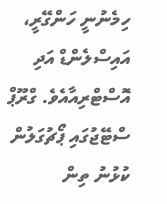ހިމެނުނީ ހަންގޭރީ، އައިސްލެންޑް އަދި އޮސްޓްރިއާއެވެ. ގްރޫޕް ސްޓޭޖުގައި ޕޯޗުގަލުން ކުޅުނު ތިން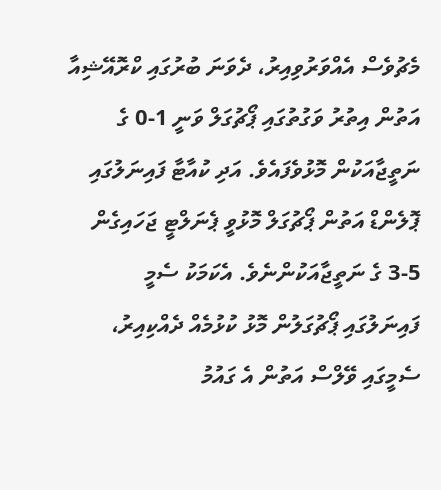މެޗުވެސް އެއްވަރުވިއިރު، ދެވަނަ ބުރުގައި ކްރޮއޭޝިއާ އަތުން އިތުރު ވަގުތުގައި ޕޯޗުގަލް ވަނީ 1-0 ގެ ނަތީޖާއަކުން މޮޅުވެފައެވެ. އަދި ކުއާޓާ ފައިނަލުގައި ޕޮލެންޑް އަތުން ޕޯޗުގަލް މޮޅުވީ ޕެނަލްޓީ ޖަހައިގެން 5-3 ގެ ނަތީޖާއަކުންނެވެ. އެކަމަކު ސެމީ ފައިނަލުގައި ޕޯޗުގަލުން މޮޅު ކުޅުމެއް ދެއްކިއިރު، ސެމީގައި ވޭލްސް އަތުން އެ ގައުމު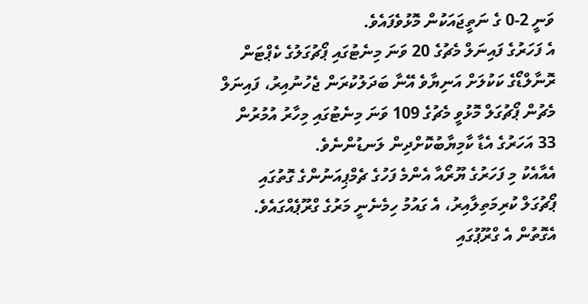ވަނީ 2-0 ގެ ނަތީޖައަކުން މޮޅުވެފައެވެ.
އެ ފަހަރުގެ ފައިނަލް މެޗުގެ 20 ވަނަ މިނެޓުގައި ޕޯޗުގަލުގެ ކެޕްޓަން ރޮނާލްޑޯގެ ކަކުލަށް އަނިޔާވެ އޭނާ ބަދަލުކުރަން ޖެހުނުއިރު، ފައިނަލް މެޗުން ޕޯޗުގަލް މޮޅުވީ މެޗުގެ 109 ވަނަ މިނެޓުގައި މިހާރު އުމުރުން 33 އަހަރުގެ އެޑާ ކާމިޔާބުކޮށްދިން ލަނޑުންނެވެ.
އެއާއެކު މި ފަހަރުގެ ޔޫރޯއާ އެންމެ ފަހުގެ ޗެމްޕިއަނުންގެ ގޮތުގައި ޕޯޗުގަލް ކުރިމަތިލާއިރު، އެ ގައުމު ހިމެނެނީ މަރުގެ ގްރޫޕެއްގައެވެ. އެގޮތުން އެ ގްރޫޕުގައި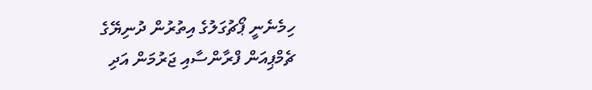ހިމެނެނީ ޕޯޗުގަލުގެ އިތުރުން ދުނިޔޭގެ ޗެމްޕިއަން ފްރާންސާއި ޖަރުމަން އަދި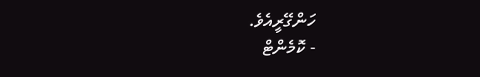ހަންގޭރީއެވެ.
- ކޮމެންޓް